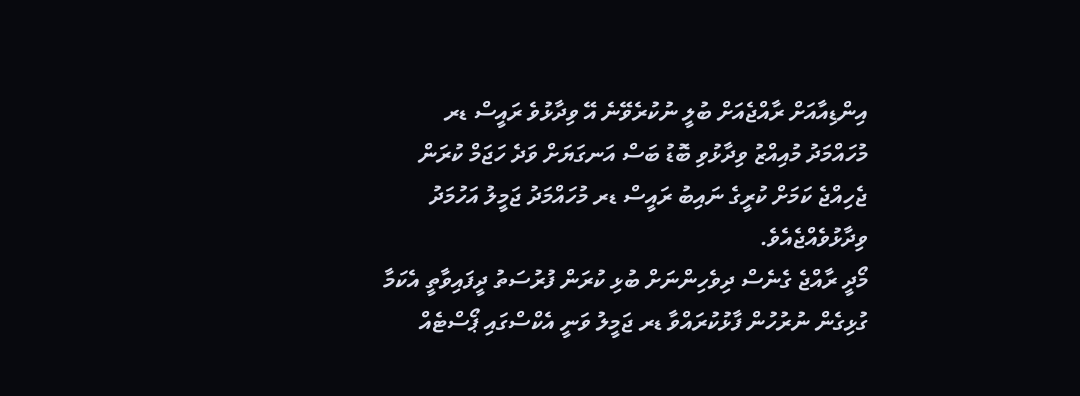އިންޑިއާއަށް ރާއްޖެއަށް ބުލީ ނުކުރެވޭނެ އޭ ވިދާޅުވެ ރައީސް ޑރ މުހައްމަދު މުއިއްޒު ވިދާޅުވި ބޮޑު ބަސް އަނގަޔަށް ވަދެ ހަޖަމް ކުރަން ޖެހިއްޖެ ކަމަށް ކުރީގެ ނައިބު ރައީސް ޑރ މުހައްމަދު ޖަމީލު އަހުމަދު ވިދާޅުވެއްޖެއެވެ.
މޯދީ ރާއްޖެ ގެނެސް ދިވެހިންނަށް ބުޅި ކުރަން ފުރުސަތު ދީފައިވާތީ އެކަމާ ގުޅިގެން ނުރުހުން ފާޅުކުރައްވާ ޑރ ޖަމީލު ވަނީ އެކްސްގައި ޕޯސްޓެއް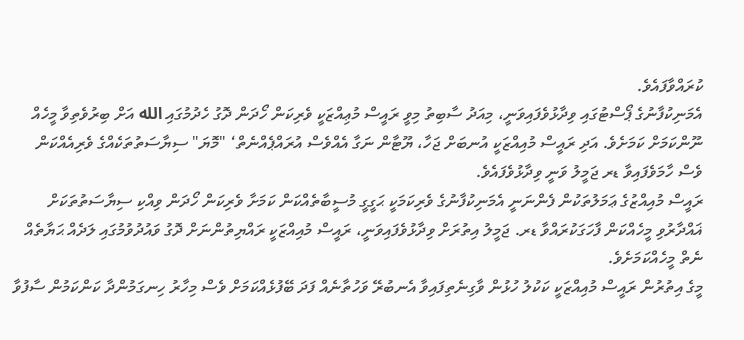ކުރައްވާފައެވެ.
އެމަނިކުފާނުގެ ޕޯސްޓުގައި ވިދާޅުވެފައިވަނީ، މިއަދު ސާބިތު މިވީ ރައީސް މުޢިއްޒަކީ ވެރިކަން ހޯދަން ދޮގު ހެދުމުގައި الله އަށް ބިރުވެތިވާ މީހެއް ނޫންކަމަށް ކަމަށެވެ. އަދި ރައީސް މުއިއްޒަކީ އުނބަށް ޖަހާ، ޔޫޓާން ނަގާ އެއްވެސް އުރައްޕެއްނެތް‘ "މޮޔަ" ސިޔާސަތުތަކެއްގެ ވެރިއެއްކަން ވެސް ހާމަވެފައިވާ ޑރ ޖަމީލު ވަނީ ވިދާޅުވެފައެވެ.
ރައީސް މުއިއްޒުގެ ޢަމަލުތަކުން ފެންނަނީ އެމަނިކުފާނުގެ ވެރިކަމަކީ ޙަގީގީ މުސީބާތެއްކަން ކަމަށާ ވެރިކަން ހޯދަން ވިއްކި ސިޔާސަތުތަކަށް ޣައްދާރުވި މީހެއްކަން ފާހަގަކުރައްވާ ޑރ. ޖަމީލު އިތުރަށް ވިދާޅުވެފައިވަނީ، ރައީސް މުއިއްޒަކީ ރައްޔިތުންނަށް ދޮގު ވައުދުވުމުގައި ލަދެއް ޙަޔާތެއް ނެތް މީހެއްކަމަށެވެ.
މީގެ އިތުރުން ރައީސް މުއިއްޒަކީ ކަކުލު ހުޅުން ވާގިނެތިފައިވާ އެނބުރޭ ވަހުތާނެއް ފަދަ ބޭފުޅެއްކަމަށް ވެސް މިހާރު ހިނގަމުންދާ ކަންކަމުން ސާފުވާ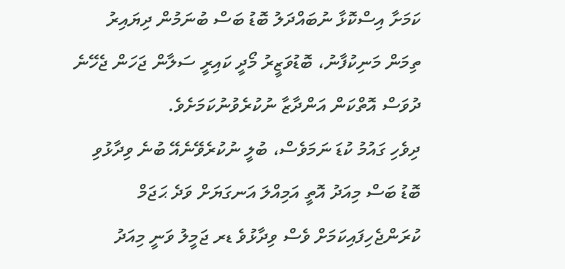ކަމަށާ އިސްކޮޅާ ނުބައްދަލު ބޮޑު ބަސް ބުނަމުން ދިޔައިރު ތިމަން މަނިކުފާނު، ބޮޑުވަޒީރު މޯދީ ކައިރީ ސަލާން ޖަހަން ޖެހޭނެ ދުވަސް އޮތްކަން އަންދާޒާ ނުކުރެވުނުކަމަށެވެ.
ދިވެހި ގައުމު ކުޑަ ނަމަވެސް، ބުލީ ނުކުރެވޭނެއޭ ބުނެ ވިދާޅުވި ބޮޑު ބަސް މިއަދު އޮތީ އަމިއްލަ އަނގަޔަށް ވަދެ ޙަޖަމް ކުރަންޖެހިފައިކަމަށް ވެސް ވިދާޅުވެ ޑރ ޖަމީލު ވަނީ މިއަދު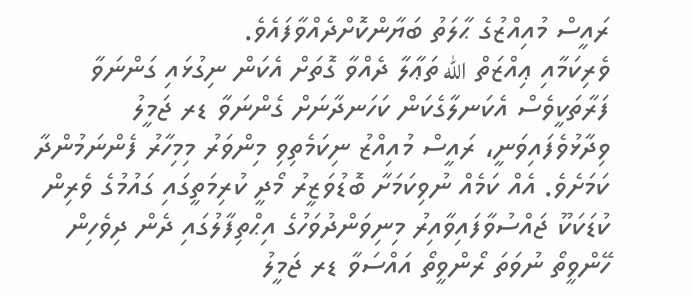ރައީސް މުއިއްޒުގެ ޙާލަތު ބަޔާންކޮށްދެއްވާފައެވެ.
ވެރިކަމާއި ޢިއްޒަތް الله ތަޢާލާ ދެއްވާ ގޮތަށް އެކަން ނިގުޅައި ގަންނަވާ ފަރާތަކީވެސް އެކަނލާގެކަން ކަހަނދާނަށް ގެންނަވާ ޑރ ޖަމީލު ވިދާޅުވެފައިވަނީ، ރައީސް މުއިއްޒު ނިކަމެތިވި މިންވަރު މިމިހާރު ފެންނަމުންދާ ކަމަށެވެ. އެއް ކަމެއް ނުވިކަމަށާ ބޮޑުވަޒީރު މޯދީ ކުރިމަތީގައި ގައުމުގެ ވެރިން ކުޑަކަކޫ ޖައްސުވާފައިވާއިރު މިނިވަންދުވަހުގެ އިޙްތިފާލުގައި ދެން ދިވެހިން ހޭންވީތޯ ނުވަތަ ރޯންވީތޯ އައްސަވާ ޑރ ޖަމީލު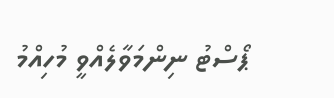ޕޯސްޓު ނިންމަވާލެއްވީ މުހިއްމު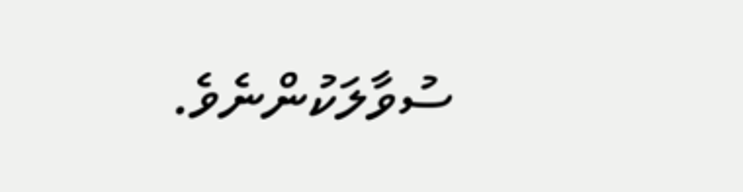ސުވާލަކުންނެވެ.